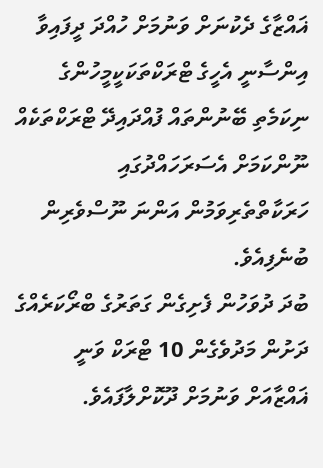ޣައްޒާގެ ދެކުނަށް ވަނުމަށް ހުއްދަ ދީފައިވާ އިންސާނީ އެހީގެ ޓްރަކްތަކަކީމީހުންގެ ނިކަމެތި ބޭނުންތައް ފުއްދައިދޭ ޓްރަކްތަކެއް ނޫންކަމަށް އެސަރަހައްދުގައި ހަރަކާތްތެރިވަމުން އަންނަ ނޫސްވެރިން ބުނެފިއެވެ.
ބުދަ ދުވަހުން ފެށިގެން ގަތަރުގެ ބްރޯކަރެއްގެ ދަށުން މަދުވެގެން 10 ޓްރަކް ވަނީ ޣައްޒާއަށް ވަނުމަށް ދޫކޮށްލާފައެވެ.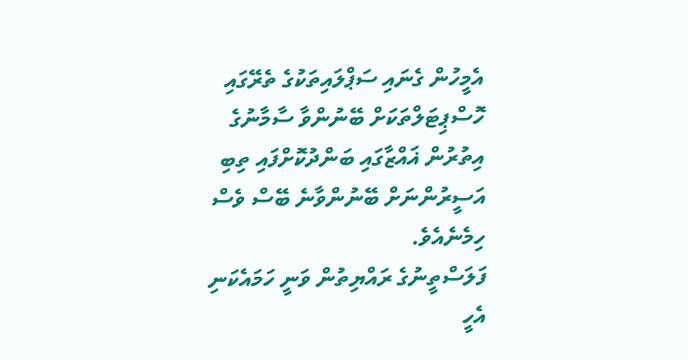އެމީހުން ގެނައި ސަޕްލައިތަކުގެ ތެރޭގައި ހޮސްޕިޓަލްތަކަށް ބޭނުންވާ ސާމާނުގެ އިތުރުން ޣައްޒާގައި ބަންދުކޮށްފައި ތިބި އަސީރުންނަށް ބޭނުންވާނެ ބޭސް ވެސް ހިމެނެއެވެ.
ފަލަސްތީނުގެ ރައްޔިތުން ވަނީ ހަމައެކަނި އެހީ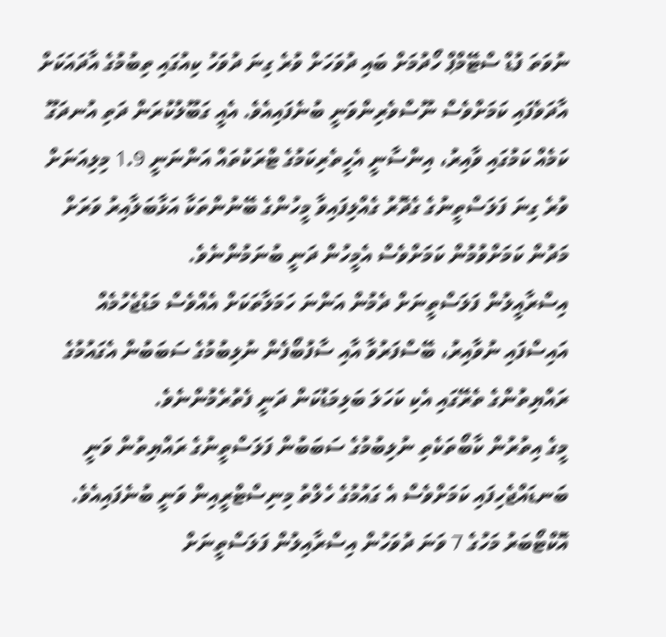ނުވަތަ ފުޑް ސްޓޭމްޕް ހޯދުމަށް ބައި ދުވަހަށް ވުރެ ގިނަ ދުވަހު ކިއުގައި ތިބުމުގެ އާދައަކަށް އާދަވެފައި ކަމަށްވެސް ނޫސްވެރިންވަނީ ބުނެފައިއެވެ. އެއީ ގަބޫލުކުރަން ދަތި އުނދަގޫ ކަމެއް ކަމުގައި ވާއިރު، އިންސާނީ އެހީތެރިކަމުގެ ޓްރަކުތައް އަންނަނީ 1.9 މިލިއަނަށް ވުރެ ގިނަ ފަލަސްތީނުގެ ގެދޮރު ގެއްލިފައިވާ މީހުންގެ ބޭނުންތަކާ އަޅާބަލާއިރު ވަރަށް މަދުން ކަމަށްވުމުން ކަމަށްވެސް އެމީހުން ދަނީ ބުނަމުންނެވެ.
އިސްރާއީލުން ފަލަސްތީނަށް ދެމުން އަންނަ ހަމަލާތަކަށް އެއްވެސް މަޑުޖެހުމެއް އައިސްފައި ނުވާއިރު، ބޭސްފަރުވާ އާއި ސާފުބޯފެން ނުލިބުމުގެ ސަބަބުން އެގައުމުގެ ރައްޔިތުންގެ ތެރޭގައި އެކި ކަހަލަ ބަލިމަޑުކަން ދަނީ ފެތުރެމުންނެވެ.
މީގެ އިތުރުން ކާބޯތަކެތި ނުލިބުމުގެ ސަބަބުން ފަލަސްތީނުގެ ރައްޔިތުން ވަނީ ބަނޑައްޖެހިފައި ކަމަށްވެސް އެ ގައުމުގެ ހެލްތު މިނިސްޓްރީއިން ވަނީ ބުނެފައިއެވެ.
އޮކްޓޯބަރު މަހުގެ 7 ވަނަ ދުވަހުން އިސްރާއިލުން ފަލަސްތީނަށް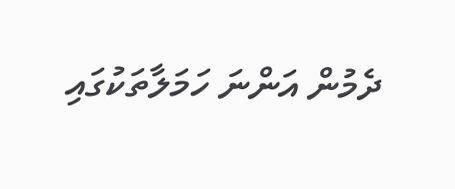ދެމުން އަންނަ ހަމަލާތަކުގައި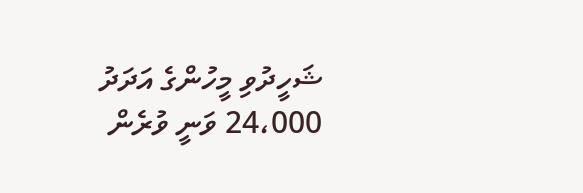ޝަހީދުވި މީހުންގެ އަދަދު 24،000 ވަނީ ވުރެން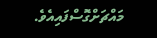މައްޗަށްގޮސްފައިއެވެ.